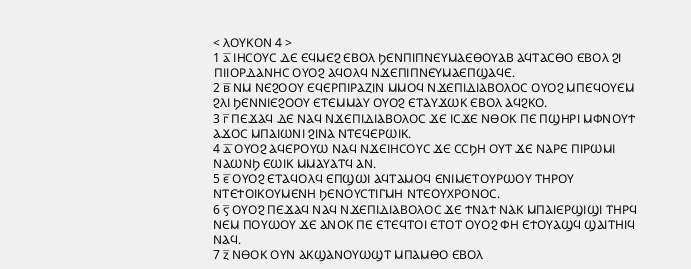< ⲖⲞⲨⲔⲞⲚ 4 >
1 ⲁ̅ ⲒⲎⲤⲞⲨⲤ ⲆⲈ ⲈϤⲘⲈϨ ⲈⲂⲞⲖ ϦⲈⲚⲠⲒⲠⲚⲈⲨⲘⲀⲈⲐⲞⲨⲀⲂ ⲀϤⲦⲀⲤⲐⲞ ⲈⲂⲞⲖ ϨⲒ ⲠⲒⲒⲞⲢⲆⲀⲚⲎⲤ ⲞⲨⲞϨ ⲀϤⲞⲖϤ ⲚϪⲈⲠⲒⲠⲚⲈⲨⲘⲀⲈⲠϢⲀϤⲈ.
2 ⲃ̅ ⲚⲘ ⲚⲈϨⲞⲞⲨ ⲈϤⲈⲢⲠⲒⲢⲀⲌⲒⲚ ⲘⲘⲞϤ ⲚϪⲈⲠⲒⲆⲒⲀⲂⲞⲖⲞⲤ ⲞⲨⲞϨ ⲘⲠⲈϤⲞⲨⲈⲘ ϨⲖⲒ ϦⲈⲚⲚⲒⲈϨⲞⲞⲨ ⲈⲦⲈⲘⲘⲀⲨ ⲞⲨⲞϨ ⲈⲦⲀⲨϪⲰⲔ ⲈⲂⲞⲖ ⲀϤϨⲔⲞ.
3 ⲅ̅ ⲠⲈϪⲀϤ ⲆⲈ ⲚⲀϤ ⲚϪⲈⲠⲒⲆⲒⲀⲂⲞⲖⲞⲤ ϪⲈ ⲒⲤϪⲈ ⲚⲐⲞⲔ ⲠⲈ ⲠϢⲎⲢⲒ ⲘⲪⲚⲞⲨϮ ⲀϪⲞⲤ ⲘⲠⲀⲒⲰⲚⲒ ϨⲒⲚⲀ ⲚⲦⲈϤⲈⲢⲰⲒⲔ.
4 ⲇ̅ ⲞⲨⲞϨ ⲀϤⲈⲢⲞⲨⲰ ⲚⲀϤ ⲚϪⲈⲒⲎⲤⲞⲨⲤ ϪⲈ ⲤⲤϦⲎ ⲞⲨⲦ ϪⲈ ⲚⲀⲢⲈ ⲠⲒⲢⲰⲘⲒ ⲚⲀⲰⲚϦ ⲈⲰⲒⲔ ⲘⲘⲀⲨⲀⲦϤ ⲀⲚ.
5 ⲉ̅ ⲞⲨⲞϨ ⲈⲦⲀϤⲞⲖϤ ⲈⲠϢⲰⲒ ⲀϤⲦⲀⲘⲞϤ ⲈⲚⲒⲘⲈⲦⲞⲨⲢⲰⲞⲨ ⲦⲎⲢⲞⲨ ⲚⲦⲈϮⲞⲒⲔⲞⲨⲘⲈⲚⲎ ϦⲈⲚⲞⲨⲤⲦⲒⲄⲘⲎ ⲚⲦⲈⲞⲨⲬⲢⲞⲚⲞⲤ.
6 ⲋ̅ ⲞⲨⲞϨ ⲠⲈϪⲀϤ ⲚⲀϤ ⲚϪⲈⲠⲒⲆⲒⲀⲂⲞⲖⲞⲤ ϪⲈ ϮⲚⲀϮ ⲚⲀⲔ ⲘⲠⲀⲒⲈⲢϢⲒϢⲒ ⲦⲎⲢϤ ⲚⲈⲘ ⲠⲞⲨⲰⲞⲨ ϪⲈ ⲀⲚⲞⲔ ⲠⲈ ⲈⲦⲈϤⲦⲞⲒ ⲈⲦⲞⲦ ⲞⲨⲞϨ ⲪⲎ ⲈϮⲞⲨⲀϢϤ ϢⲀⲒⲦⲎⲒϤ ⲚⲀϤ.
7 ⲍ̅ ⲚⲐⲞⲔ ⲞⲨⲚ ⲀⲔϢⲀⲚⲞⲨⲰϢⲦ ⲘⲠⲀⲘⲐⲞ ⲈⲂⲞⲖ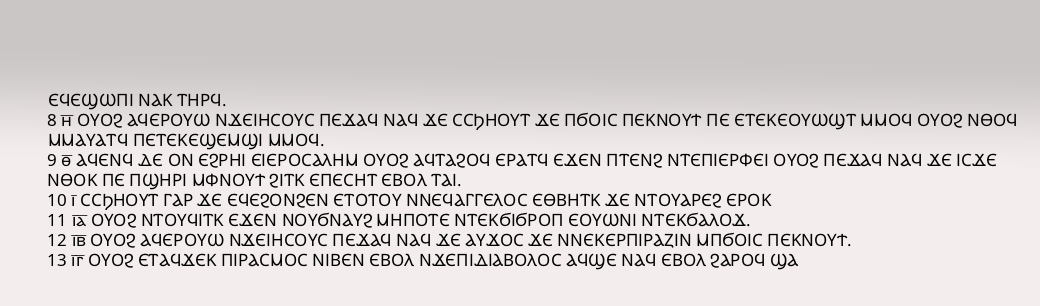ⲈϤⲈϢⲰⲠⲒ ⲚⲀⲔ ⲦⲎⲢϤ.
8 ⲏ̅ ⲞⲨⲞϨ ⲀϤⲈⲢⲞⲨⲰ ⲚϪⲈⲒⲎⲤⲞⲨⲤ ⲠⲈϪⲀϤ ⲚⲀϤ ϪⲈ ⲤⲤϦⲎⲞⲨⲦ ϪⲈ ⲠϬⲞⲒⲤ ⲠⲈⲔⲚⲞⲨϮ ⲠⲈ ⲈⲦⲈⲔⲈⲞⲨⲰϢⲦ ⲘⲘⲞϤ ⲞⲨⲞϨ ⲚⲐⲞϤ ⲘⲘⲀⲨⲀⲦϤ ⲠⲈⲦⲈⲔⲈϢⲈⲘϢⲒ ⲘⲘⲞϤ.
9 ⲑ̅ ⲀϤⲈⲚϤ ⲆⲈ ⲞⲚ ⲈϨⲢⲎⲒ ⲈⲒⲈⲢⲞⲤⲀⲖⲎⲘ ⲞⲨⲞϨ ⲀϤⲦⲀϨⲞϤ ⲈⲢⲀⲦϤ ⲈϪⲈⲚ ⲠⲦⲈⲚϨ ⲚⲦⲈⲠⲒⲈⲢⲪⲈⲒ ⲞⲨⲞϨ ⲠⲈϪⲀϤ ⲚⲀϤ ϪⲈ ⲒⲤϪⲈ ⲚⲐⲞⲔ ⲠⲈ ⲠϢⲎⲢⲒ ⲘⲪⲚⲞⲨϮ ϨⲒⲦⲔ ⲈⲠⲈⲤⲎⲦ ⲈⲂⲞⲖ ⲦⲀⲒ.
10 ⲓ̅ ⲤⲤϦⲎⲞⲨⲦ ⲄⲀⲢ ϪⲈ ⲈϤⲈϨⲞⲚϨⲈⲚ ⲈⲦⲞⲦⲞⲨ ⲚⲚⲈϤⲀⲄⲄⲈⲖⲞⲤ ⲈⲐⲂⲎⲦⲔ ϪⲈ ⲚⲦⲞⲨⲀⲢⲈϨ ⲈⲢⲞⲔ
11 ⲓ̅ⲁ̅ ⲞⲨⲞϨ ⲚⲦⲞⲨϤⲒⲦⲔ ⲈϪⲈⲚ ⲚⲞⲨϬⲚⲀⲨϨ ⲘⲎⲠⲞⲦⲈ ⲚⲦⲈⲔϬⲒϬⲢⲞⲠ ⲈⲞⲨⲰⲚⲒ ⲚⲦⲈⲔϬⲀⲖⲞϪ.
12 ⲓ̅ⲃ̅ ⲞⲨⲞϨ ⲀϤⲈⲢⲞⲨⲰ ⲚϪⲈⲒⲎⲤⲞⲨⲤ ⲠⲈϪⲀϤ ⲚⲀϤ ϪⲈ ⲀⲨϪⲞⲤ ϪⲈ ⲚⲚⲈⲔⲈⲢⲠⲒⲢⲀⲌⲒⲚ ⲘⲠϬⲞⲒⲤ ⲠⲈⲔⲚⲞⲨϮ.
13 ⲓ̅ⲅ̅ ⲞⲨⲞϨ ⲈⲦⲀϤϪⲈⲔ ⲠⲒⲢⲀⲤⲘⲞⲤ ⲚⲒⲂⲈⲚ ⲈⲂⲞⲖ ⲚϪⲈⲠⲒⲆⲒⲀⲂⲞⲖⲞⲤ ⲀϤϢⲈ ⲚⲀϤ ⲈⲂⲞⲖ ϨⲀⲢⲞϤ ϢⲀ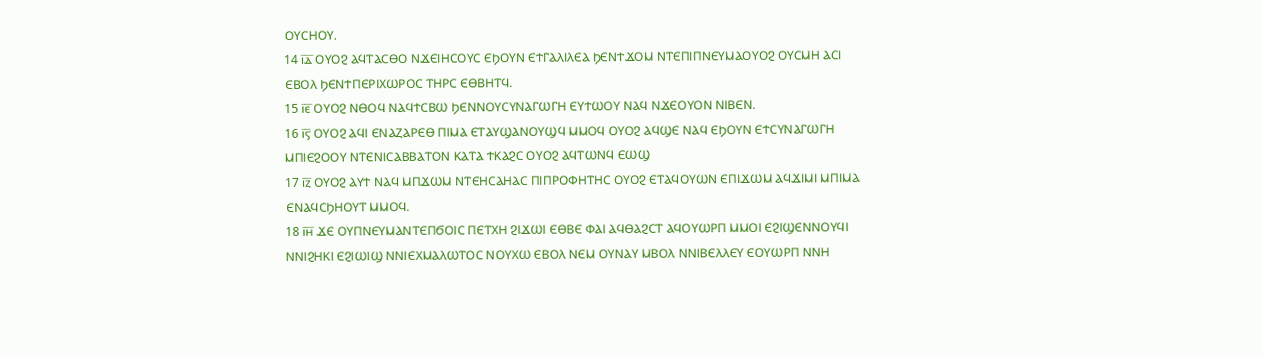ⲞⲨⲤⲎⲞⲨ.
14 ⲓ̅ⲇ̅ ⲞⲨⲞϨ ⲀϤⲦⲀⲤⲐⲞ ⲚϪⲈⲒⲎⲤⲞⲨⲤ ⲈϦⲞⲨⲚ ⲈϮⲄⲀⲖⲒⲖⲈⲀ ϦⲈⲚϮϪⲞⲘ ⲚⲦⲈⲠⲒⲠⲚⲈⲨⲘⲀⲞⲨⲞϨ ⲞⲨⲤⲘⲎ ⲀⲤⲒ ⲈⲂⲞⲖ ϦⲈⲚϮⲠⲈⲢⲒⲬⲰⲢⲞⲤ ⲦⲎⲢⲤ ⲈⲐⲂⲎⲦϤ.
15 ⲓ̅ⲉ̅ ⲞⲨⲞϨ ⲚⲐⲞϤ ⲚⲀϤϮⲤⲂⲰ ϦⲈⲚⲚⲞⲨⲤⲨⲚⲀⲄⲰⲄⲎ ⲈⲨϮⲰⲞⲨ ⲚⲀϤ ⲚϪⲈⲞⲨⲞⲚ ⲚⲒⲂⲈⲚ.
16 ⲓ̅ⲋ̅ ⲞⲨⲞϨ ⲀϤⲒ ⲈⲚⲀⲌⲀⲢⲈⲐ ⲠⲒⲘⲀ ⲈⲦⲀⲨϢⲀⲚⲞⲨϢϤ ⲘⲘⲞϤ ⲞⲨⲞϨ ⲀϤϢⲈ ⲚⲀϤ ⲈϦⲞⲨⲚ ⲈϮⲤⲨⲚⲀⲄⲰⲄⲎ ⲘⲠⲒⲈϨⲞⲞⲨ ⲚⲦⲈⲚⲒⲤⲀⲂⲂⲀⲦⲞⲚ ⲔⲀⲦⲀ ϮⲔⲀϨⲤ ⲞⲨⲞϨ ⲀϤⲦⲰⲚϤ ⲈⲰϢ
17 ⲓ̅ⲍ̅ ⲞⲨⲞϨ ⲀⲨϮ ⲚⲀϤ ⲘⲠϪⲰⲘ ⲚⲦⲈⲎⲤⲀⲎⲀⲤ ⲠⲒⲠⲢⲞⲪⲎⲦⲎⲤ ⲞⲨⲞϨ ⲈⲦⲀϤⲞⲨⲰⲚ ⲈⲠⲒϪⲰⲘ ⲀϤϪⲒⲘⲒ ⲘⲠⲒⲘⲀ ⲈⲚⲀϤⲤϦⲎⲞⲨⲦ ⲘⲘⲞϤ.
18 ⲓ̅ⲏ̅ ϪⲈ ⲞⲨⲠⲚⲈⲨⲘⲀⲚⲦⲈⲠϬⲞⲒⲤ ⲠⲈⲦⲬⲎ ϨⲒϪⲰⲒ ⲈⲐⲂⲈ ⲪⲀⲒ ⲀϤⲐⲀϨⲤⲦ ⲀϤⲞⲨⲰⲢⲠ ⲘⲘⲞⲒ ⲈϨⲒϢⲈⲚⲚⲞⲨϤⲒ ⲚⲚⲒϨⲎⲔⲒ ⲈϨⲒⲰⲒϢ ⲚⲚⲒⲈⲬⲘⲀⲖⲰⲦⲞⲤ ⲚⲞⲨⲬⲰ ⲈⲂⲞⲖ ⲚⲈⲘ ⲞⲨⲚⲀⲨ ⲘⲂⲞⲖ ⲚⲚⲒⲂⲈⲖⲖⲈⲨ ⲈⲞⲨⲰⲢⲠ ⲚⲚⲎ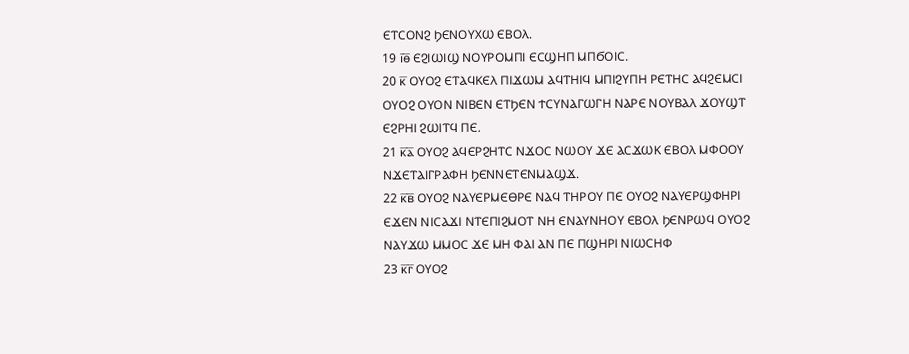ⲈⲦⲤⲞⲚϨ ϦⲈⲚⲞⲨⲬⲰ ⲈⲂⲞⲖ.
19 ⲓ̅ⲑ̅ ⲈϨⲒⲰⲒϢ ⲚⲞⲨⲢⲞⲘⲠⲒ ⲈⲤϢⲎⲠ ⲘⲠϬⲞⲒⲤ.
20 ⲕ̅ ⲞⲨⲞϨ ⲈⲦⲀϤⲔⲈⲖ ⲠⲒϪⲰⲘ ⲀϤⲦⲎⲒϤ ⲘⲠⲒϨⲨⲠⲎ ⲢⲈⲦⲎⲤ ⲀϤϨⲈⲘⲤⲒ ⲞⲨⲞϨ ⲞⲨⲞⲚ ⲚⲒⲂⲈⲚ ⲈⲦϦⲈⲚ ϮⲤⲨⲚⲀⲄⲰⲄⲎ ⲚⲀⲢⲈ ⲚⲞⲨⲂⲀⲖ ϪⲞⲨϢⲦ ⲈϨⲢⲎⲒ ϨⲰⲒⲦϤ ⲠⲈ.
21 ⲕ̅ⲁ̅ ⲞⲨⲞϨ ⲀϤⲈⲢϨⲎⲦⲤ ⲚϪⲞⲤ ⲚⲰⲞⲨ ϪⲈ ⲀⲤϪⲰⲔ ⲈⲂⲞⲖ ⲘⲪⲞⲞⲨ ⲚϪⲈⲦⲀⲒⲄⲢⲀⲪⲎ ϦⲈⲚⲚⲈⲦⲈⲚⲘⲀϢϪ.
22 ⲕ̅ⲃ̅ ⲞⲨⲞϨ ⲚⲀⲨⲈⲢⲘⲈⲐⲢⲈ ⲚⲀϤ ⲦⲎⲢⲞⲨ ⲠⲈ ⲞⲨⲞϨ ⲚⲀⲨⲈⲢϢⲪⲎⲢⲒ ⲈϪⲈⲚ ⲚⲒⲤⲀϪⲒ ⲚⲦⲈⲠⲒϨⲘⲞⲦ ⲚⲎ ⲈⲚⲀⲨⲚⲎⲞⲨ ⲈⲂⲞⲖ ϦⲈⲚⲢⲰϤ ⲞⲨⲞϨ ⲚⲀⲨϪⲰ ⲘⲘⲞⲤ ϪⲈ ⲘⲎ ⲪⲀⲒ ⲀⲚ ⲠⲈ ⲠϢⲎⲢⲒ ⲚⲒⲰⲤⲎⲪ
23 ⲕ̅ⲅ̅ ⲞⲨⲞϨ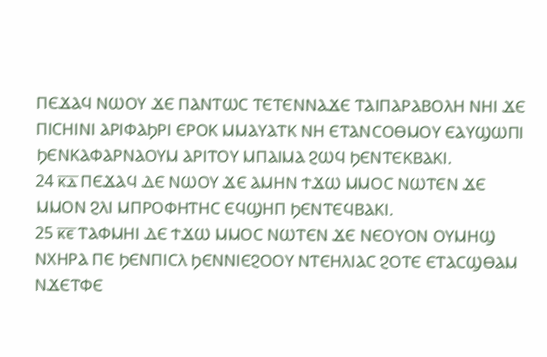ⲠⲈϪⲀϤ ⲚⲰⲞⲨ ϪⲈ ⲠⲀⲚⲦⲰⲤ ⲦⲈⲦⲈⲚⲚⲀϪⲈ ⲦⲀⲒⲠⲀⲢⲀⲂⲞⲖⲎ ⲚⲎⲒ ϪⲈ ⲠⲒⲤⲎⲒⲚⲒ ⲀⲢⲒⲪⲀϦⲢⲒ ⲈⲢⲞⲔ ⲘⲘⲀⲨⲀⲦⲔ ⲚⲎ ⲈⲦⲀⲚⲤⲞⲐⲘⲞⲨ ⲈⲀⲨϢⲰⲠⲒ ϦⲈⲚⲔⲀⲪⲀⲢⲚⲀⲞⲨⲘ ⲀⲢⲒⲦⲞⲨ ⲘⲠⲀⲒⲘⲀ ϨⲰϤ ϦⲈⲚⲦⲈⲔⲂⲀⲔⲒ.
24 ⲕ̅ⲇ̅ ⲠⲈϪⲀϤ ⲆⲈ ⲚⲰⲞⲨ ϪⲈ ⲀⲘⲎⲚ ϮϪⲰ ⲘⲘⲞⲤ ⲚⲰⲦⲈⲚ ϪⲈ ⲘⲘⲞⲚ ϨⲖⲒ ⲘⲠⲢⲞⲪⲎⲦⲎⲤ ⲈϤϢⲎⲠ ϦⲈⲚⲦⲈϤⲂⲀⲔⲒ.
25 ⲕ̅ⲉ̅ ⲦⲀⲪⲘⲎⲒ ⲆⲈ ϮϪⲰ ⲘⲘⲞⲤ ⲚⲰⲦⲈⲚ ϪⲈ ⲚⲈⲞⲨⲞⲚ ⲞⲨⲘⲎϢ ⲚⲬⲎⲢⲀ ⲠⲈ ϦⲈⲚⲠⲒⲤⲖ ϦⲈⲚⲚⲒⲈϨⲞⲞⲨ ⲚⲦⲈⲎⲖⲒⲀⲤ ϨⲞⲦⲈ ⲈⲦⲀⲤϢⲐⲀⲘ ⲚϪⲈⲦⲪⲈ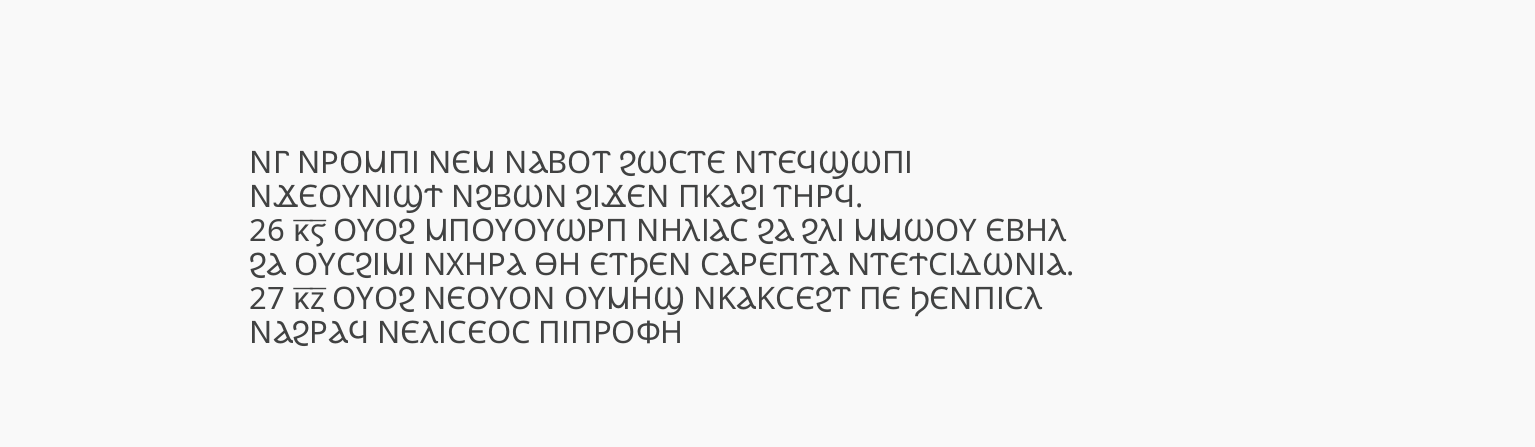ⲚⲄ ⲚⲢⲞⲘⲠⲒ ⲚⲈⲘ ⲚⲀⲂⲞⲦ ϨⲰⲤⲦⲈ ⲚⲦⲈϤϢⲰⲠⲒ ⲚϪⲈⲞⲨⲚⲒϢϮ ⲚϨⲂⲰⲚ ϨⲒϪⲈⲚ ⲠⲔⲀϨⲒ ⲦⲎⲢϤ.
26 ⲕ̅ⲋ̅ ⲞⲨⲞϨ ⲘⲠⲞⲨⲞⲨⲰⲢⲠ ⲚⲎⲖⲒⲀⲤ ϨⲀ ϨⲖⲒ ⲘⲘⲰⲞⲨ ⲈⲂⲎⲖ ϨⲀ ⲞⲨⲤϨⲒⲘⲒ ⲚⲬⲎⲢⲀ ⲐⲎ ⲈⲦϦⲈⲚ ⲤⲀⲢⲈⲠⲦⲀ ⲚⲦⲈϮⲤⲒⲆⲰⲚⲒⲀ.
27 ⲕ̅ⲍ̅ ⲞⲨⲞϨ ⲚⲈⲞⲨⲞⲚ ⲞⲨⲘⲎϢ ⲚⲔⲀⲔⲤⲈϨⲦ ⲠⲈ ϦⲈⲚⲠⲒⲤⲖ ⲚⲀϨⲢⲀϤ ⲚⲈⲖⲒⲤⲈⲞⲤ ⲠⲒⲠⲢⲞⲪⲎ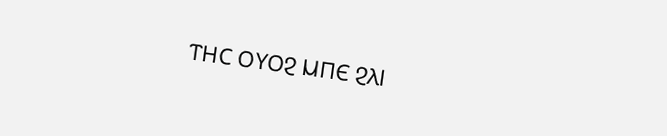ⲦⲎⲤ ⲞⲨⲞϨ ⲘⲠⲈ ϨⲖⲒ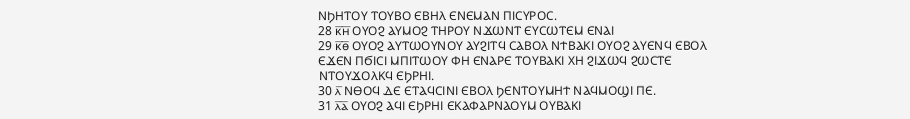ⲚϦⲎⲦⲞⲨ ⲦⲞⲨⲂⲞ ⲈⲂⲎⲖ ⲈⲚⲈⲘⲀⲚ ⲠⲒⲤⲨⲢⲞⲤ.
28 ⲕ̅ⲏ̅ ⲞⲨⲞϨ ⲀⲨⲘⲞϨ ⲦⲎⲢⲞⲨ ⲚϪⲰⲚⲦ ⲈⲨⲤⲰⲦⲈⲘ ⲈⲚⲀⲒ
29 ⲕ̅ⲑ̅ ⲞⲨⲞϨ ⲀⲨⲦⲰⲞⲨⲚⲞⲨ ⲀⲨϨⲒⲦϤ ⲤⲀⲂⲞⲖ ⲚϮⲂⲀⲔⲒ ⲞⲨⲞϨ ⲀⲨⲈⲚϤ ⲈⲂⲞⲖ ⲈϪⲈⲚ ⲠϬⲒⲤⲒ ⲘⲠⲒⲦⲰⲞⲨ ⲪⲎ ⲈⲚⲀⲢⲈ ⲦⲞⲨⲂⲀⲔⲒ ⲬⲎ ϨⲒϪⲰϤ ϨⲰⲤⲦⲈ ⲚⲦⲞⲨϪⲞⲖⲔϤ ⲈϦⲢⲎⲒ.
30 ⲗ̅ ⲚⲐⲞϤ ⲆⲈ ⲈⲦⲀϤⲤⲒⲚⲒ ⲈⲂⲞⲖ ϦⲈⲚⲦⲞⲨⲘⲎϮ ⲚⲀϤⲘⲞϢⲒ ⲠⲈ.
31 ⲗ̅ⲁ̅ ⲞⲨⲞϨ ⲀϤⲒ ⲈϦⲢⲎⲒ ⲈⲔⲀⲪⲀⲢⲚⲀⲞⲨⲘ ⲞⲨⲂⲀⲔⲒ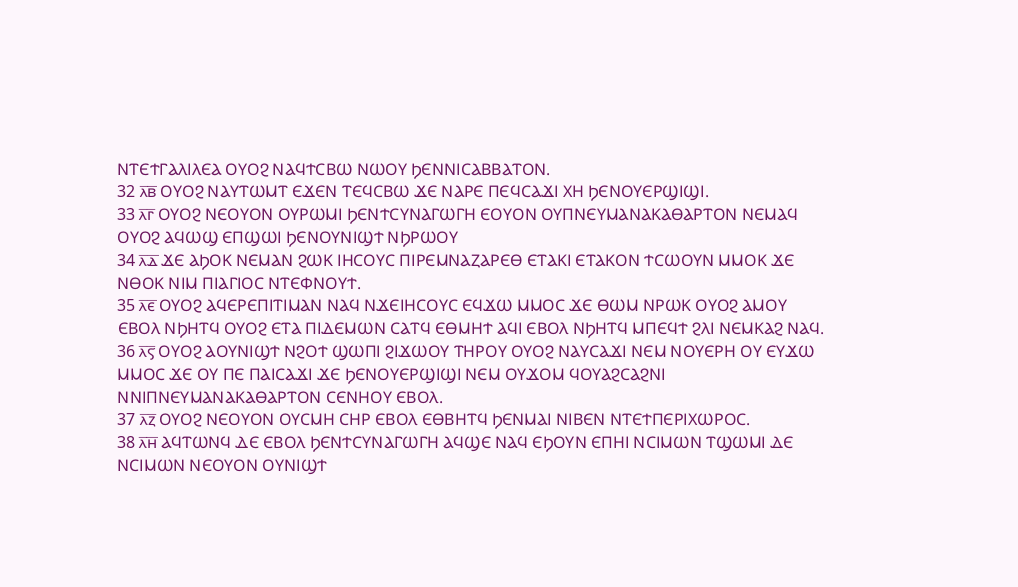ⲚⲦⲈϮⲄⲀⲖⲒⲖⲈⲀ ⲞⲨⲞϨ ⲚⲀϤϮⲤⲂⲰ ⲚⲰⲞⲨ ϦⲈⲚⲚⲒⲤⲀⲂⲂⲀⲦⲞⲚ.
32 ⲗ̅ⲃ̅ ⲞⲨⲞϨ ⲚⲀⲨⲦⲰⲘⲦ ⲈϪⲈⲚ ⲦⲈϤⲤⲂⲰ ϪⲈ ⲚⲀⲢⲈ ⲠⲈϤⲤⲀϪⲒ ⲬⲎ ϦⲈⲚⲞⲨⲈⲢϢⲒϢⲒ.
33 ⲗ̅ⲅ̅ ⲞⲨⲞϨ ⲚⲈⲞⲨⲞⲚ ⲞⲨⲢⲰⲘⲒ ϦⲈⲚϮⲤⲨⲚⲀⲄⲰⲄⲎ ⲈⲞⲨⲞⲚ ⲞⲨⲠⲚⲈⲨⲘⲀⲚⲀⲔⲀⲐⲀⲢⲦⲞⲚ ⲚⲈⲘⲀϤ ⲞⲨⲞϨ ⲀϤⲰϢ ⲈⲠϢⲰⲒ ϦⲈⲚⲞⲨⲚⲒϢϮ ⲚϦⲢⲰⲞⲨ
34 ⲗ̅ⲇ̅ ϪⲈ ⲀϦⲞⲔ ⲚⲈⲘⲀⲚ ϨⲰⲔ ⲒⲎⲤⲞⲨⲤ ⲠⲒⲢⲈⲘⲚⲀⲌⲀⲢⲈⲐ ⲈⲦⲀⲔⲒ ⲈⲦⲀⲔⲞⲚ ϮⲤⲰⲞⲨⲚ ⲘⲘⲞⲔ ϪⲈ ⲚⲐⲞⲔ ⲚⲒⲘ ⲠⲒⲀⲄⲒⲞⲤ ⲚⲦⲈⲪⲚⲞⲨϮ.
35 ⲗ̅ⲉ̅ ⲞⲨⲞϨ ⲀϤⲈⲢⲈⲠⲒⲦⲒⲘⲀⲚ ⲚⲀϤ ⲚϪⲈⲒⲎⲤⲞⲨⲤ ⲈϤϪⲰ ⲘⲘⲞⲤ ϪⲈ ⲐⲰⲘ ⲚⲢⲰⲔ ⲞⲨⲞϨ ⲀⲘⲞⲨ ⲈⲂⲞⲖ ⲚϦⲎⲦϤ ⲞⲨⲞϨ ⲈⲦⲀ ⲠⲒⲆⲈⲘⲰⲚ ⲤⲀⲦϤ ⲈⲐⲘⲎϮ ⲀϤⲒ ⲈⲂⲞⲖ ⲚϦⲎⲦϤ ⲘⲠⲈϤϮ ϨⲖⲒ ⲚⲈⲘⲔⲀϨ ⲚⲀϤ.
36 ⲗ̅ⲋ̅ ⲞⲨⲞϨ ⲀⲞⲨⲚⲒϢϮ ⲚϨⲞϮ ϢⲰⲠⲒ ϨⲒϪⲰⲞⲨ ⲦⲎⲢⲞⲨ ⲞⲨⲞϨ ⲚⲀⲨⲤⲀϪⲒ ⲚⲈⲘ ⲚⲞⲨⲈⲢⲎ ⲞⲨ ⲈⲨϪⲰ ⲘⲘⲞⲤ ϪⲈ ⲞⲨ ⲠⲈ ⲠⲀⲒⲤⲀϪⲒ ϪⲈ ϦⲈⲚⲞⲨⲈⲢϢⲒϢⲒ ⲚⲈⲘ ⲞⲨϪⲞⲘ ϤⲞⲨⲀϨⲤⲀϨⲚⲒ ⲚⲚⲒⲠⲚⲈⲨⲘⲀⲚⲀⲔⲀⲐⲀⲢⲦⲞⲚ ⲤⲈⲚⲎⲞⲨ ⲈⲂⲞⲖ.
37 ⲗ̅ⲍ̅ ⲞⲨⲞϨ ⲚⲈⲞⲨⲞⲚ ⲞⲨⲤⲘⲎ ⲤⲎⲢ ⲈⲂⲞⲖ ⲈⲐⲂⲎⲦϤ ϦⲈⲚⲘⲀⲒ ⲚⲒⲂⲈⲚ ⲚⲦⲈϮⲠⲈⲢⲒⲬⲰⲢⲞⲤ.
38 ⲗ̅ⲏ̅ ⲀϤⲦⲰⲚϤ ⲆⲈ ⲈⲂⲞⲖ ϦⲈⲚϮⲤⲨⲚⲀⲄⲰⲄⲎ ⲀϤϢⲈ ⲚⲀϤ ⲈϦⲞⲨⲚ ⲈⲠⲎⲒ ⲚⲤⲒⲘⲰⲚ ⲦϢⲰⲘⲒ ⲆⲈ ⲚⲤⲒⲘⲰⲚ ⲚⲈⲞⲨⲞⲚ ⲞⲨⲚⲒϢϮ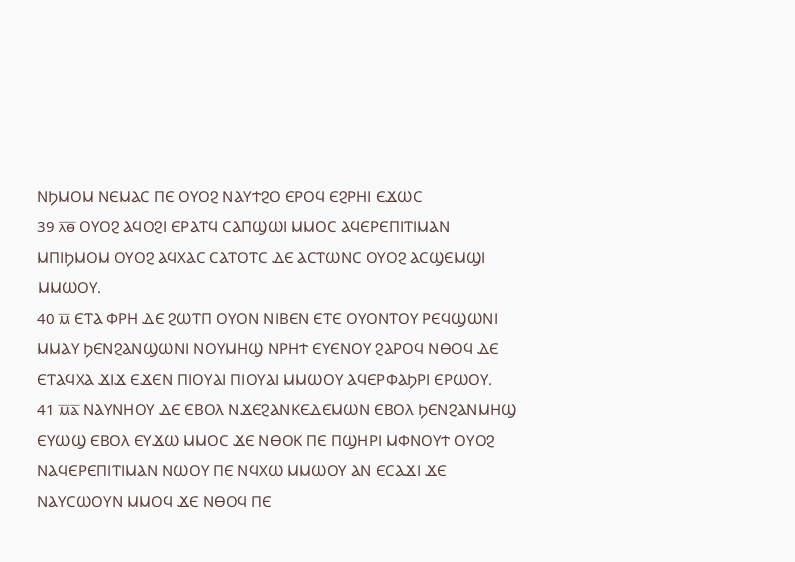ⲚϦⲘⲞⲘ ⲚⲈⲘⲀⲤ ⲠⲈ ⲞⲨⲞϨ ⲚⲀⲨϮϨⲞ ⲈⲢⲞϤ ⲈϨⲢⲎⲒ ⲈϪⲰⲤ
39 ⲗ̅ⲑ̅ ⲞⲨⲞϨ ⲀϤⲞϨⲒ ⲈⲢⲀⲦϤ ⲤⲀⲠϢⲰⲒ ⲘⲘⲞⲤ ⲀϤⲈⲢⲈⲠⲒⲦⲒⲘⲀⲚ ⲘⲠⲒϦⲘⲞⲘ ⲞⲨⲞϨ ⲀϤⲬⲀⲤ ⲤⲀⲦⲞⲦⲤ ⲆⲈ ⲀⲤⲦⲰⲚⲤ ⲞⲨⲞϨ ⲀⲤϢⲈⲘϢⲒ ⲘⲘⲰⲞⲨ.
40 ⲙ̅ ⲈⲦⲀ ⲪⲢⲎ ⲆⲈ ϨⲰⲦⲠ ⲞⲨⲞⲚ ⲚⲒⲂⲈⲚ ⲈⲦⲈ ⲞⲨⲞⲚⲦⲞⲨ ⲢⲈϤϢⲰⲚⲒ ⲘⲘⲀⲨ ϦⲈⲚϨⲀⲚϢⲰⲚⲒ ⲚⲞⲨⲘⲎϢ ⲚⲢⲎϮ ⲈⲨⲈⲚⲞⲨ ϨⲀⲢⲞϤ ⲚⲐⲞϤ ⲆⲈ ⲈⲦⲀϤⲬⲀ ϪⲒϪ ⲈϪⲈⲚ ⲠⲒⲞⲨⲀⲒ ⲠⲒⲞⲨⲀⲒ ⲘⲘⲰⲞⲨ ⲀϤⲈⲢⲪⲀϦⲢⲒ ⲈⲢⲰⲞⲨ.
41 ⲙ̅ⲁ̅ ⲚⲀⲨⲚⲎⲞⲨ ⲆⲈ ⲈⲂⲞⲖ ⲚϪⲈϨⲀⲚⲔⲈⲆⲈⲘⲰⲚ ⲈⲂⲞⲖ ϦⲈⲚϨⲀⲚⲘⲎϢ ⲈⲨⲰϢ ⲈⲂⲞⲖ ⲈⲨϪⲰ ⲘⲘⲞⲤ ϪⲈ ⲚⲐⲞⲔ ⲠⲈ ⲠϢⲎⲢⲒ ⲘⲪⲚⲞⲨϮ ⲞⲨⲞϨ ⲚⲀϤⲈⲢⲈⲠⲒⲦⲒⲘⲀⲚ ⲚⲰⲞⲨ ⲠⲈ ⲚϤⲬⲰ ⲘⲘⲰⲞⲨ ⲀⲚ ⲈⲤⲀϪⲒ ϪⲈ ⲚⲀⲨⲤⲰⲞⲨⲚ ⲘⲘⲞϤ ϪⲈ ⲚⲐⲞϤ ⲠⲈ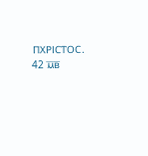ⲠⲬⲢⲒⲤⲦⲞⲤ.
42 ⲙ̅ⲃ̅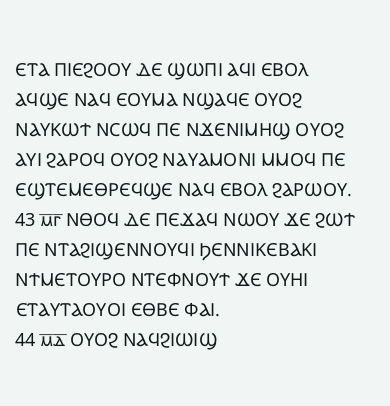ⲈⲦⲀ ⲠⲒⲈϨⲞⲞⲨ ⲆⲈ ϢⲰⲠⲒ ⲀϤⲒ ⲈⲂⲞⲖ ⲀϤϢⲈ ⲚⲀϤ ⲈⲞⲨⲘⲀ ⲚϢⲀϤⲈ ⲞⲨⲞϨ ⲚⲀⲨⲔⲰϮ ⲚⲤⲰϤ ⲠⲈ ⲚϪⲈⲚⲒⲘⲎϢ ⲞⲨⲞϨ ⲀⲨⲒ ϨⲀⲢⲞϤ ⲞⲨⲞϨ ⲚⲀⲨⲀⲘⲞⲚⲒ ⲘⲘⲞϤ ⲠⲈ ⲈϢⲦⲈⲘⲈⲐⲢⲈϤϢⲈ ⲚⲀϤ ⲈⲂⲞⲖ ϨⲀⲢⲰⲞⲨ.
43 ⲙ̅ⲅ̅ ⲚⲐⲞϤ ⲆⲈ ⲠⲈϪⲀϤ ⲚⲰⲞⲨ ϪⲈ ϨⲰϮ ⲠⲈ ⲚⲦⲀϨⲒϢⲈⲚⲚⲞⲨϤⲒ ϦⲈⲚⲚⲒⲔⲈⲂⲀⲔⲒ ⲚϮⲘⲈⲦⲞⲨⲢⲞ ⲚⲦⲈⲪⲚⲞⲨϮ ϪⲈ ⲞⲨⲎⲒ ⲈⲦⲀⲨⲦⲀⲞⲨⲞⲒ ⲈⲐⲂⲈ ⲪⲀⲒ.
44 ⲙ̅ⲇ̅ ⲞⲨⲞϨ ⲚⲀϤϨⲒⲰⲒϢ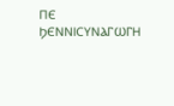ⲠⲈ ϦⲈⲚⲚⲒⲤⲨⲚⲀⲄⲰⲄⲎ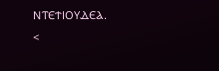ⲚⲦⲈϮⲒⲞⲨⲆⲈⲀ.
<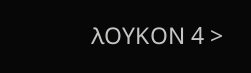ⲖⲞⲨⲔⲞⲚ 4 >